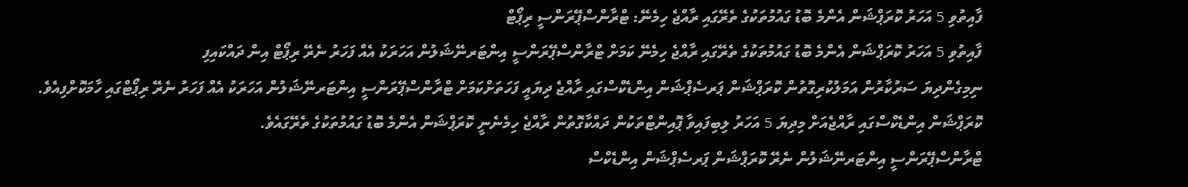ފާއިތުވި 5 އަހަރު ކޮރަޕްޝަން އެންމެ ބޮޑު ގައުމުތަކުގެ ތެރޭގައި ރާއްޖެ ހިމެނޭ: ޓްރާންސްޕޭރަންސީ ރިޕޯޓް
ފާއިތުވި 5 އަހަރު ކޮރަޕްޝަން އެންމެ ބޮޑު ގައުމުތަކުގެ ތެރޭގައި ރާއްޖެ ހިމެނޭ ކަމަށް ޓްރާންސްޕޭރަންސީ އިންޓަރނޭޝަލުން އަހަރަކު އެއް ފަހަރު ނެރޭ ރިޕޯޓް އިން ދައްކައިފި
ނިމިގެންދިޔަ ސަރުކާރުން އަމަލުކުރިގޮތުން ކޮރަޕްޝަން ޕަރސެޕްޝަން އިންޑެކްސްގައި ރާއްޖެ ދިޔައީ ފަހަތަށްކަމަށް ޓްރާންސްޕޭރަންސީ އިންޓަރނޭޝަލުން އަހަރަކު އެއް ފަހަރު ނެރޭ ރިޕޯޓްގައި ހާމަކޮށްފިއެވެ.
ކޮރަޕްޝަން އިންޑެކްސްގައި ރާއްޖެއަށް މިދިޔަ 5 އަހަރު ލިބިފައިވާ ޕޮއިންޓްތަކުން ދައްކާގޮތުން ރާއްޖެ ހިމެނެނީ ކޮރަޕްޝަން އެންމެ ބޮޑު ގައުމުތަކުގެ ތެރޭގައެވެ.
ޓްރާންސްޕޭރަންސީ އިންޓަރނޭޝަލުން ނެރޭ ކޮރަޕްޝަން ޕަރސެޕްޝަން އިންޑެކްސް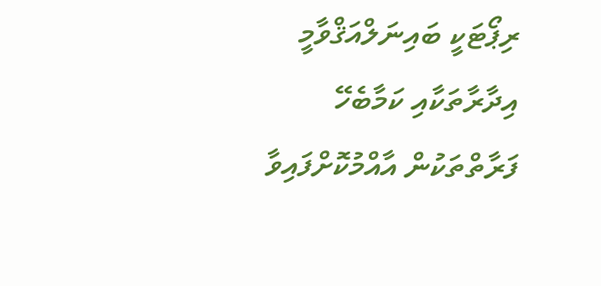ރިޕޯޓަކީ ބައިނަލްއަޤްވާމީ އިދާރާތަކާއި ކަމާބެހޭ ފަރާތްތަކުން އާއްމުކޮށްފައިވާ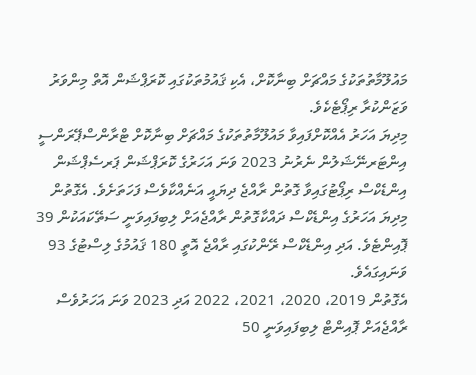މައުލޫމާތުތަކުގެ މައްޗަށް ބިނާކޮށް، އެކި ޤައުމުތަކުގައި ކޮރަޕްޝަން އޮތް މިންވަރު ވަޒަންކުރާ ރިޕޯޓެކެވެ.
މިދިޔަ އަހަރު އެއްކޮށްފައިވާ މައުލޫމާތުތަކުގެ މައްޗަށް ބިނާކޮށް ޓްރާންސްޕޭރަންސީ އިންޓަރނޭޝަލުން ނެރުނު 2023 ވަނަ އަހަރުގެ ކޮރަޕްޝަން ޕަރސެޕްޝަން އިންޑެކްސް ރިޕޯޓުގައިވާ ގޮތުން ރާއްޖެ ދިޔައީ އަނެއްކާވެސް ފަހަތަށެވެ. އެގޮތުން މިދިޔަ އަހަރުގެ އިންޑެކްސް ދައްކާގޮތުން ރާއްޖެއަށް ލިބިފައިވަނީ ސަތޭކައަކުން 39 ޕޮއިންޓެވެ. އަދި އިންޑެކްސް ރޭންކުގައި ރާއްޖެ އޮތީ 180 ޤައުމުގެ ލިސްޓުގެ 93 ވަނައިގައެވެ.
އެގޮތުން 2019، 2020، 2021، 2022 އަދި 2023 ވަނަ އަހަރުވެސް ރާއްޖެއަށް ޕޮއިންޓް ލިބިފައިވަނީ 50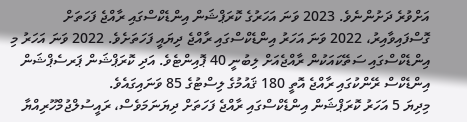އަށްވުރެ ދަށުންނެވެ. 2023 ވަނަ އަހަރުގެ ކޮރަޕްޝަން އިންޑެކްސްގައި ރާއްޖެ ފަހަތަށް ގޮސްފައިވާއިރު، 2022 ވަނަ އަހަރު އިންޑެކްސްގައި ރާއްޖެ ދިޔައީ ފަހަތަށެވެ. 2022 ވަނަ އަހަރު މި އިންޑެކްސްގައި ސަތޭކައަކުން ރާއްޖެއަށް ލިބުނީ 40 ޕޮއިންޓެވެ. އަދި ކޮރަޕްޝަން ޕަރސެޕްޝަން އިންޑެކްސް ރޭންކުގައި ރާއްޖެ އޮތީ 180 ޤައުމުގެ ލިސްޓުގެ 85 ވަނައިގައެވެ.
މިދިޔަ 5 އަހަރު ކޮރަޕްޝަން އިންޑެކްސްގައި ރާއްޖެ ފަހަތަށް ދިޔަނަމަވެސް، ރައީސުލްޖުމްހޫރިއްޔާ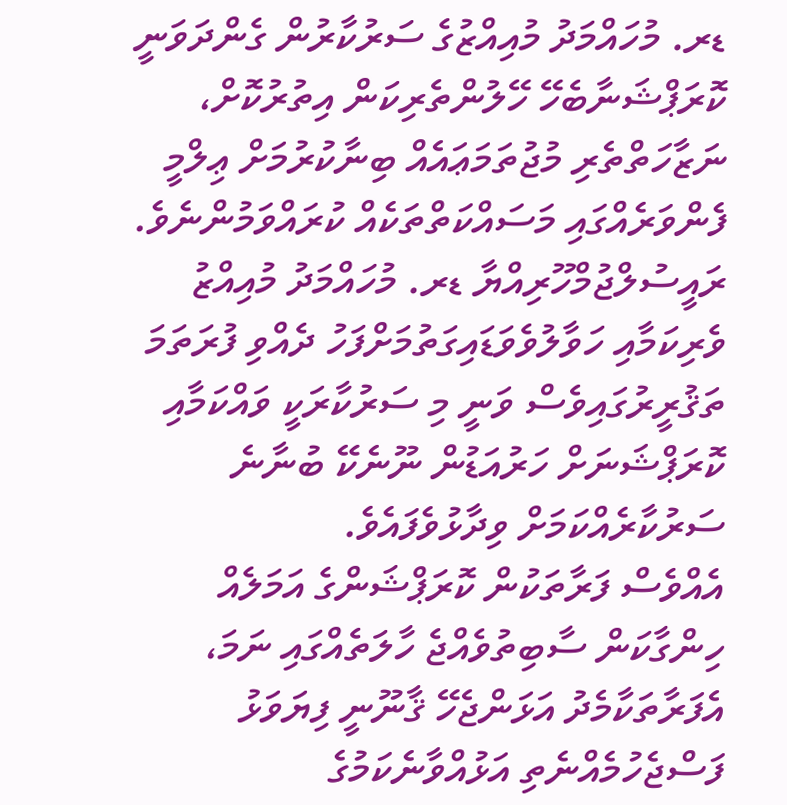ޑރ. މުހައްމަދު މުއިއްޒުގެ ސަރުކާރުން ގެންދަވަނީ ކޮރަޕްޝަނާބެހޭ ހޭލުންތެރިކަން އިތުރުކޮށް، ނަޒާހަތްތެރި މުޖުތަމަޢައެއް ބިނާކުރުމަށް ޢިލްމީ ފެންވަރެއްގައި މަސައްކަތްތަކެއް ކުރައްވަމުންނެވެ.
ރައީސުލްޖުމްހޫރިއްޔާ ޑރ. މުހައްމަދު މުއިއްޒު ވެރިކަމާއި ހަވާލުވެވަޑައިގަތުމަށްފަހު ދެއްވި ފުރަތަމަ ތަޤުރީރުގައިވެސް ވަނީ މި ސަރުކާރަކީ ވައްކަމާއި ކޮރަޕްޝަނަށް ހަރުއަޑުން ނޫނެކޭ ބުނާނެ ސަރުކާރެއްކަމަށް ވިދާޅުވެފައެވެ.
އެއްވެސް ފަރާތަކުން ކޮރަޕްޝަންގެ އަމަލެއް ހިންގާކަން ސާބިތުވެއްޖެ ހާލަތެއްގައި ނަމަ، އެފަރާތަކާމެދު އަޅަންޖެހޭ ޤާނޫނީ ފިޔަވަޅު ފަސްޖެހުމެއްނެތި އަޅުއްވާނެކަމުގެ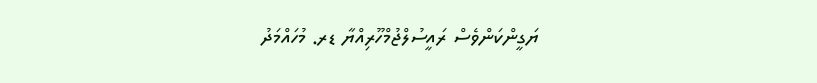ޔަގީންކަންވެސް ރައީސުލްޖުމްހޫރިއްޔާ ޑރ. މުހައްމަދު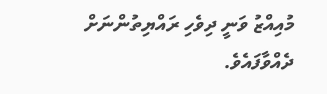މުއިއްޒު ވަނީ ދިވެހި ރައްޔިތުންނަށް ދެއްވާފައެވެ.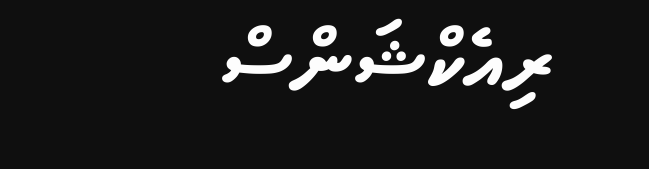ރިއެކްޝަންސް